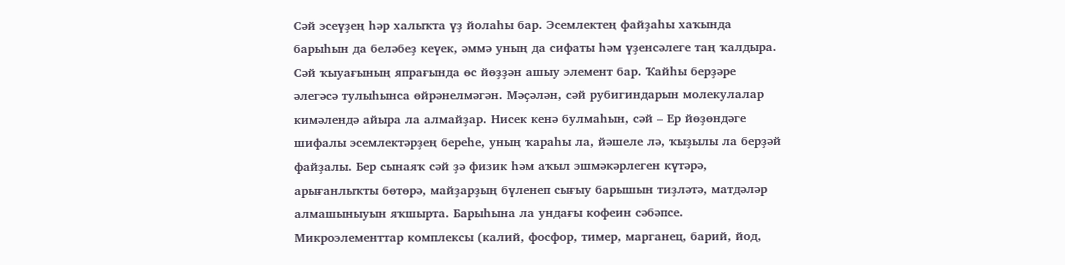Сәй эсеүҙең һәр халыҡта үҙ йолаһы бар. Эсемлектең файҙаһы хаҡында барыһын да беләбеҙ кеүек, әммә уның да сифаты һәм үҙенсәлеге таң ҡалдыра. Сәй ҡыуағының япрағында өс йөҙҙән ашыу элемент бар. Ҡайһы берҙәре әлегәсә тулыһынса өйрәнелмәгән. Мәҫәлән, сәй рубигиндарын молекулалар кимәлендә айыра ла алмайҙар. Нисек кенә булмаһын, сәй – Ер йөҙөндәге шифалы эсемлектәрҙең береһе, уның ҡараһы ла, йәшеле лә, ҡыҙылы ла берҙәй файҙалы. Бер сынаяҡ сәй ҙә физик һәм аҡыл эшмәкәрлеген күтәрә, арығанлыҡты бөтөрә, майҙарҙың бүленеп сығыу барышын тиҙләтә, матдәләр алмашыныуын яҡшырта. Барыһына ла ундағы кофеин сәбәпсе. Микроэлементтар комплексы (калий, фосфор, тимер, марганец, барий, йод,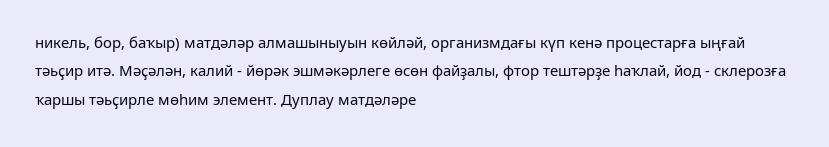никель, бор, баҡыр) матдәләр алмашыныуын көйләй, организмдағы күп кенә процестарға ыңғай тәьҫир итә. Мәҫәлән, калий - йөрәк эшмәкәрлеге өсөн файҙалы, фтор тештәрҙе һаҡлай, йод - склерозға ҡаршы тәьҫирле мөһим элемент. Дуплау матдәләре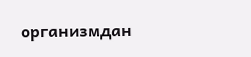организмдан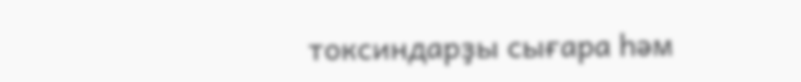токсиндарҙы сығара һәм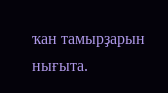ҡан тамырҙарын нығыта.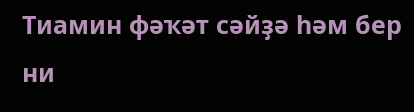Тиамин фәҡәт сәйҙә һәм бер ни